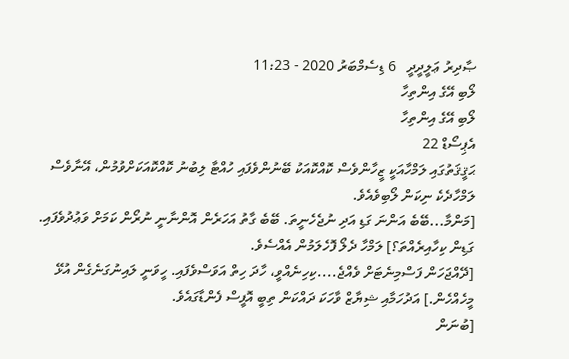ޞާދިރު ޢަލީދީދީ   6 ޑިސެމްބަރު 2020 - 11:23
ލޯބި އޭގެ އިންތިހާ
ލޯބި އޭގެ އިންތިހާ
އެޕިސޯޑް 22
ޙަޤީޤަތުގައި ލަމްހާއަކީ ޒީހާންވެސް ކޮއްކޮއަކު ބޭނުންވެފައި ހުއްޓާ ލިބުނު ކޮއްކޮއަކަށްވުމުން، އޭނާވެސް ލަމްހާދެކެ ނިކަން ލޯބިވެއެވެ.
[މަންމާ...ބޭބެ އަންނަ ގަޑި އަދި ނުޖެހެނީތަ. ބޭބެ ގާތު އަހަރެން އޮންނާނީ ނުރޯން ކަމަށް ވަޢުދުވެފައި. ގަޑިން ކިހާއިރެއްތަ؟] ލަމްހާ ދެލޯ ފޮހެލަމުން އެއްސެވެ.
[ދޭއްޖަހަން ފަސްމިނެޓަށް ވެއްޖެ....ކިހިނެއްވީ، ހާދަ ހިތް އަވަސްވެފައި. ހީވަނީ ލައިނުގަނެގެން އުޅޭ މީހެއްހެން.] އަދުހަމާއި ޝިޔާޒް ވާހަކަ ދައްކަން ތިބީ އޮފީސް ފެންޑާގައެވެ.
[ބުނަން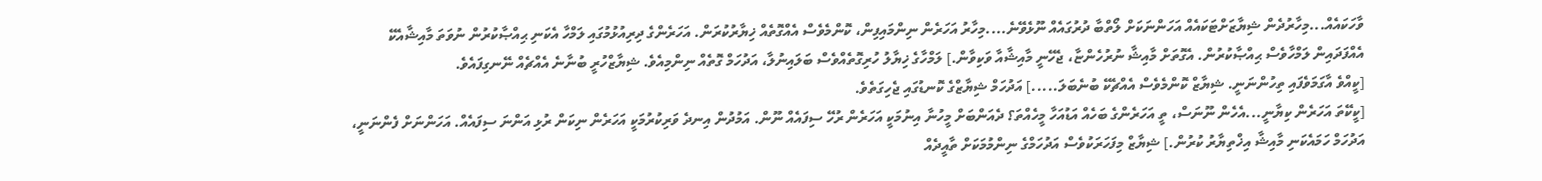ވާހަކައެއް...މިހާރުދެން ޝިޔާޒަށްޓަކައެއް އަހަންނަކަށް ލޯތްބާ ދުރުގައެއް ނޫޅެވޭނެ....މިހާރު އަހަރެން ނިންމައިފިން، ކޮންމެވެސް އެއްގޮތެއް ޚިޔާރުކުރަން. އަހަރެންގެ ދިރިއުޅުމުގައި ލަމްހާ އެކަނި ޙިއްޞާކުރުން ނުވަތަ މާއިޝާއެކޭ އެއްފަދައިން ލަމްހާވެސް ޙިއްޞާކުރުން. އެގޮތަށް މާއިޝާ ނުރުހެންޏާ، ޖެހޭނީ މާއިޝާއާ ވަކިވާން.] ލަމްހާގެ ޚިޔާލު ހުރިގޮތެއްވެސް ބަލައިނުލާ، އަދުހަމް ގޮތެއް ނިންމިއެވެ. ޝިޔާޒްހުރީ ބުނާނެ އެއްޗެއް ނޭނގިފައެވެ.
[ކީއްވެ އާގަމަވެފައި ތިހުންނަނީ. ޝިޔާޒް ކޮންމެވެސް އެއްޗެކޭ ބުނެބަލަ.....] އަދުހަމް ޝިޔާޒްގެ ކޮނޑުގައި ޖެހިގަތެވެ.
[ކީކޭތަ އަހަރެން ކިޔާނީ...އެހެން ނޫނަސް، ތީ އަހަރެންގެ ބަހެއް އަޑުއަހާ މީހެއްތަ؟ ދެއަންބަށް މީހުނާ އިނުމަކީ އަހަރެން ރުހޭ ސިފައެއް ނޫން. އަމުދުން އިނދެ ވަރިކުރުމަކީ އަހަރެން ނިކަން ރުޅި އަންނަ ސިފައެއް. އަހަންނަށް ފެންނަނީ، އަދުހަމް ހަމައެކަނި މާއިޝާ އިޚްތިޔާރު ކުރުން.] ޝިޔާޒް މިފަހަރަކުވެސް އަދުހަމްގެ ނިންމުމަކަށް ތާއީދެއް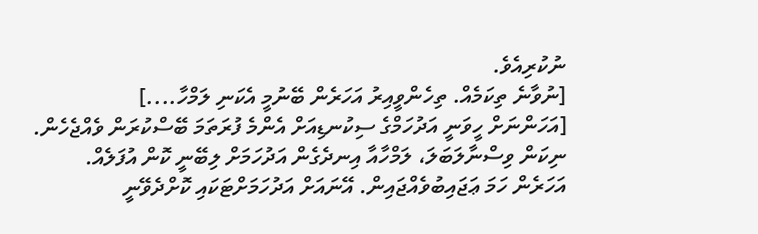ނުކުރިއެވެ.
[ނުވާނެ ތިކަމެއް. ތިހެންވީއިރު އަހަރެން ބޭނުމީ އެކަނި ލަމްހާ....]
[އަހަންނަށް ހީވަނީ އަދުހަމްގެ ސިކުނޑިއަށް އެންމެ ފުރަތަމަ ބޭސްކުރަން ވެއްޖެހެން. ނިކަން ވިސްނާލަބަލަ، ލަމްހާއާ އިނދެގެން އަދުހަމަށް ލިބޭނީ ކޮން އުފަލެއް. އަހަރެން ހަމަ ޢަޖައިބުވެއްޖައިން. އޭނައަށް އަދުހަމަށްޓަކައި ކޮށްދެވޭނީ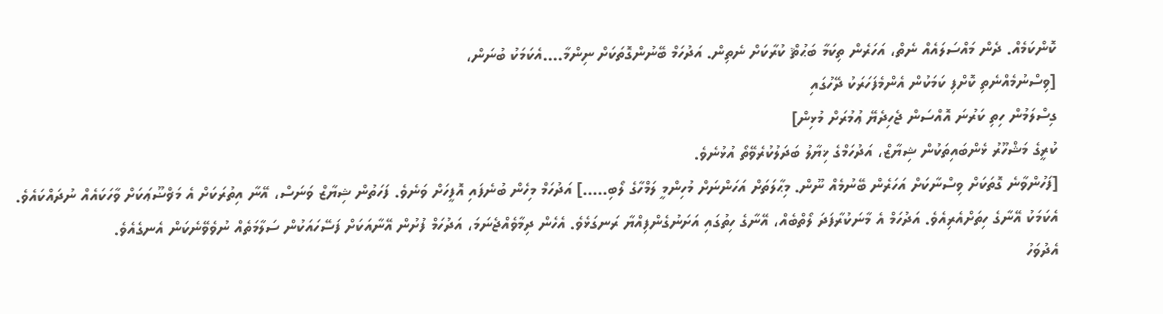ކޮންކަމެއް. ދެން މައްސަލައެއް ނެތް، އަހަރެން ތިކަމާ ބަޙުޘް ކުރާކަށް ނެތިން. އަދުހަމް ބޭނުންގޮތަކަށް ނިންމާ....އެކަމަކު ބުނަން،
[ވިސްނުމެއްނެތި ކޮށްފި ކަމަކުން އެންމެފަހަރަކު ދޭހުގައި
ގިސްލަމުން ހިތި ކަރުނަ އޮއްސަން ޖެހިދެޔޭ ޢުމުރަށް މުޅިން]
ކުރީގެ މަޝްހޫރު ޅެންބައިތަކުން ޝިޔާޒް، އަދުހަމްގެ ޚިޔާލު ބަދަލުކުރެވޭތޯ އުޅުނެވެ.
[ފަހުންވާނެ ގޮތަކަށް ވިސްނާކަށް އަހަރެން ބޭނުމެއް ނޫން. މިޙާލަތަށް އަހަންނަށް މުހިންމީ ލަމްހާގެ ލޯބި.....] އަދުހަމް މިހެން ބުނެފައި އޮފީހަށް ވަނެވެ. ފަހަތުން ޝިޔާޒް ވަނަސް، އޭނާ އިތުރަކަށް އެ މަޥްޟޫޢަކަށް ވާހަކައެއް ނުދައްކައެވެ.
އެކަމަކު އޭނާގެ ހިތަށްއެރިއެވެ. އަދުހަމް އެ މާނަކުރާފަދަ ލޯތްބެއް، އޭނާގެ ހިތުގައި އަށަނުގެންފިއްޔާ ރަނގަޅެވެ. އެހެން ދިމާވެއްޖެނަމަ، އަދުހަމް ފުށުން އޭނާއަކަށް ފަސޭހައަކުން ސަލާމަތެއް ނުވެވޭނެކަން އެނގެއެވެ.
އެދުވަހު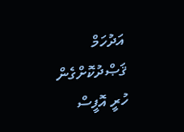އަދުހަމް ޤަޞްދުކޮށްގެން ހުރީ އޮފީސް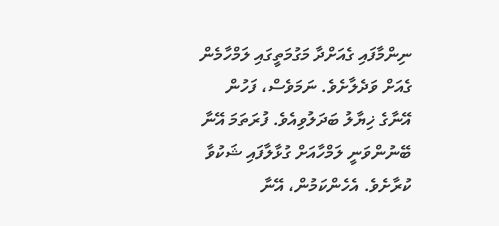ނިންމާފައި ގެއަށްދާ މަގުމަތީގައި ލަމްހާމެން ގެއަށް ވަދެލާށެވެ. ނަމަވެސް، ފަހުން އޭނާގެ ޚިޔާލު ބަދަލުވިއެވެ. ފުރަތަމަ އޭނާ ބޭނުންވަނީ ލަމްހާއަށް ގުޅާލާފައި ޝަކުވާ ކުރާށެވެ. އެހެންކަމުން، އޭނާ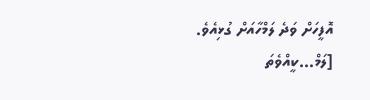އޮފީހަށް ވަދެ ލަމްހާއަށް ގުޅިއެވެ.
[ލަމް...ކީއްވެތަ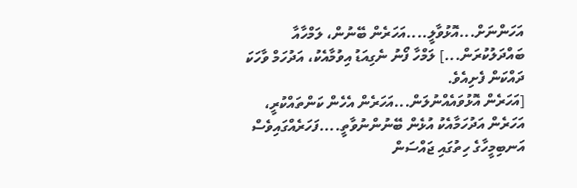އަހަންނަށް...އޮޅުވާލީ....އަހަރެން ބޭނުން، ލަމްހާއާ ބައްދަލުކުރަން...] ލަމްހާ ފޯނު ނެގިއަޑު އިވުމާއެކު، އަދުހަމް ވާހަކަ ދައްކަން ފެށިއެވެ.
[އަހަރެން އޮޅުވައެއްނުލަން...އަހަރެން އެހެން ކަންތައްކުރީ، އަހަރެން އަދުހަމާއެކު އުޅެން ބޭނުންނުވާތީ....ފަހަރެއްގައިވެސް އަނބިމީހާގެ ހިތުގައި ޖައްސަން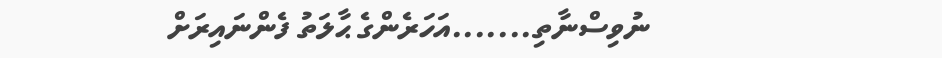ނުވިސްނާތި.......އަހަރެންގެ ޙާލަތު ފެންނައިރަށް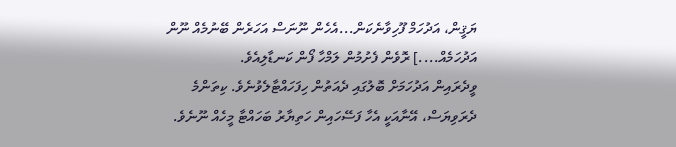ޔަޤީން، އަދުހަމް ފޫހިވާނެކަން...އެހެން ނޫނަސް އަހަރެން ބޭނުމެއް ނޫން އަދުހަމެއް....] ރޮވެން ފެށުމުން ލަމްހާ ފޯން ކަނޑާލިއެވެ.
ވީދެރައިން އަދުހަމަށް ބޮލުގައި ދެއަތުން ހިފަހައްޓާލެވުނެވެ. ކިތަންމެ ދެރަވިޔަސް، އޭނާއަކީ އެހާ ފަސޭހައިން ހަތިޔާރު ބަހައްޓާ މީހެއް ނޫނެވެ.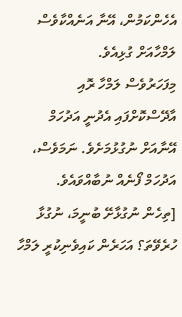އެހެންކަމުން، އޭނާ އަނެއްކާވެސް ލަމްހާއަށް ގުޅިއެވެ.
މިފަހަރުވެސް ލަމްހާ ރޮއި އާދޭސްކޮށްފައި އެދުނީ އަދުހަމް އޭނާއަށް ނުގުޅުމަށެވެ. ނަމަވެސް، އަދުހަމް ފޯނެއް ނުބާއްވައެވެ.
[ތިހެން ނުގުޅާށޭ ބުނީމަ، ނުގުޅާ ހުރެވޭތަ؟ އަހަރެން ކައިވެނިކުރީ ލަމްހާ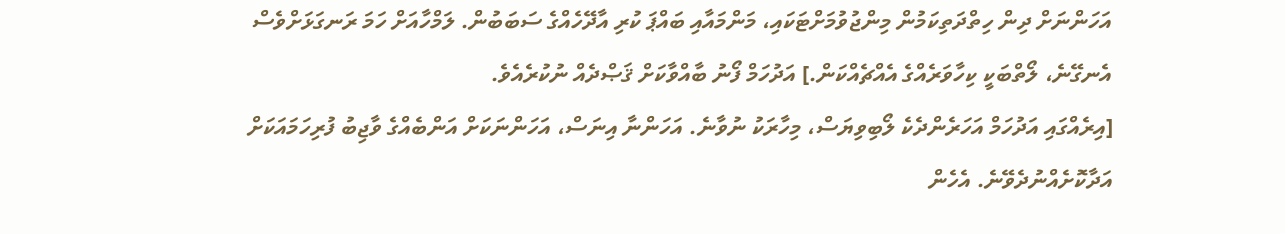އަހަންނަށް ދިން ހިތްދަތިކަމުން މިންޖުވުމަށްޓަކައި، މަންމައާއި ބައްޕަ ކުރި އާދޭހެއްގެ ސަބަބުން. ލަމްހާއަށް ހަމަ ރަނގަޅަށްވެސް އެނގޭނެ، ލޯތްބަކީ ކިހާވަރެއްގެ އެއްޗެއްކަން.] އަދުހަމް ފޯނު ބާއްވާކަށް ޤަޞްދެއް ނުކުރެއެވެ.
[އިރެއްގައި އަދުހަމް އަހަރެންދެކެ ލޯބިވިޔަސް، މިހާރަކު ނުވާނެ. އަހަންނާ އިނަސް، އަހަންނަކަށް އަންބެއްގެ ވާޖިބު ފުރިހަމައަކަށް އަދާކޮށެއްނުދެވޭނެ. އެހެން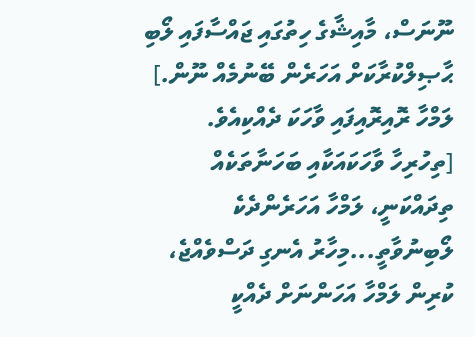ނޫނަސް، މާއިޝާގެ ހިތުގައި ޖައްސާފައި ލޯބި ޙާޞިލްކުރާކަށް އަހަރެން ބޭނުމެއް ނޫން.] ލަމްހާ ރޮއިރޮއިފައި ވާހަކަ ދެއްކިއެވެ.
[ތިހުރިހާ ވާހަކައަކާއި ބަހަނާތަކެއް ތިދައްކަނީ، ލަމްހާ އަހަރެންދެކެ ލޯބިނުވާތީ...މިހާރު އެނގި ދަސްވެއްޖެ، ކުރިން ލަމްހާ އަހަންނަށް ދެއްކީ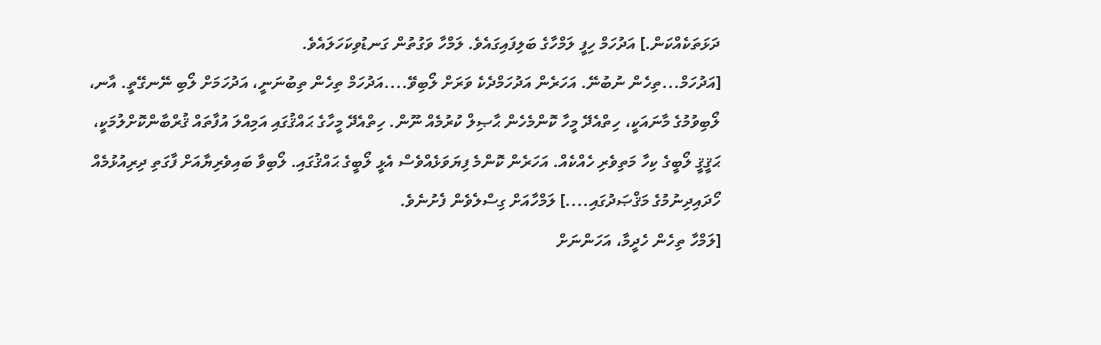ދަޅަތަކެއްކަން.] އަދުހަމް ހިފީ ލަމްހާގެ ބަލިފައިގައެވެ. ލަމްހާ ވަގުތުން ގަނޑުވިކަހަލައެވެ.
[އަދުހަމް...ތިހެން ނުބުނޭ. އަހަރެން އަދުހަމްދެކެ ވަރަށް ލޯބިވޭ....އަދުހަމް ތިހެން ތިބުނަނީ، އަދުހަމަށް ލޯބި ނޭނގޭތީ. އާނ، ލޯބިވުމުގެ މާނައަކީ، ހިތްއެދޭ މީހާ ކޮންމެހެން ޙާޞިލް ކުރުމެއް ނޫން. ހިތްއެދޭ މީހާގެ ޙައްޤުގައި އަމިއްލަ އުފާތައް ޤުރްބާންކޮށްލުމަކީ، ޙަޤީޤީ ލޯބީގެ ކިހާ މަތިވެރި ހެއްކެއް. އަހަރެން ކޮންމެ ފިޔަވަޅެއްވެސް އެޅީ ލޯބީގެ ޙައްޤުގައި. ލޯބިވާ ބައިވެރިޔާއަށް ފާގަތި ދިރިއުޅުމެއް ހޯދައިދިނުމުގެ މަޤްޞަދުގައި....] ލަމްހާއަށް ގިސްލެވެން ފެށުނެވެ.
[ލަމްހާ ތިހެން ހެދީމާ، އަހަންނަށް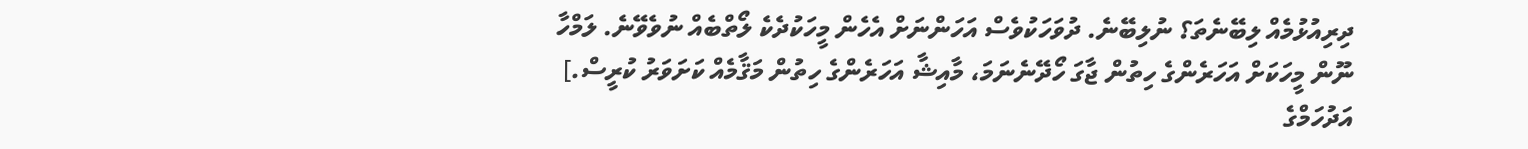ދިރިއުޅުމެއް ލިބޭނެތަ؟ ނުލިބޭނެ. ދުވަހަކުވެސް އަހަންނަށް އެހެން މީހަކުދެކެ ލޯތްބެއް ނުވެވޭނެ. ލަމްހާ ނޫން މީހަކަށް އަހަރެންގެ ހިތުން ޖާގަ ހޯދޭނެނަމަ، މާއިޝާ އަހަރެންގެ ހިތުން މަޤާމެއް ކަށަވަރު ކުރީސް.] އަދުހަމްގެ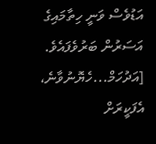އަޑުވެސް ވަނީ ހިތާމައިގެ އަސަރުން ބަރުވެފައެވެ.
[އަދުހަމް...ހެޔޮނުވާނެ، އެފަކީރަށް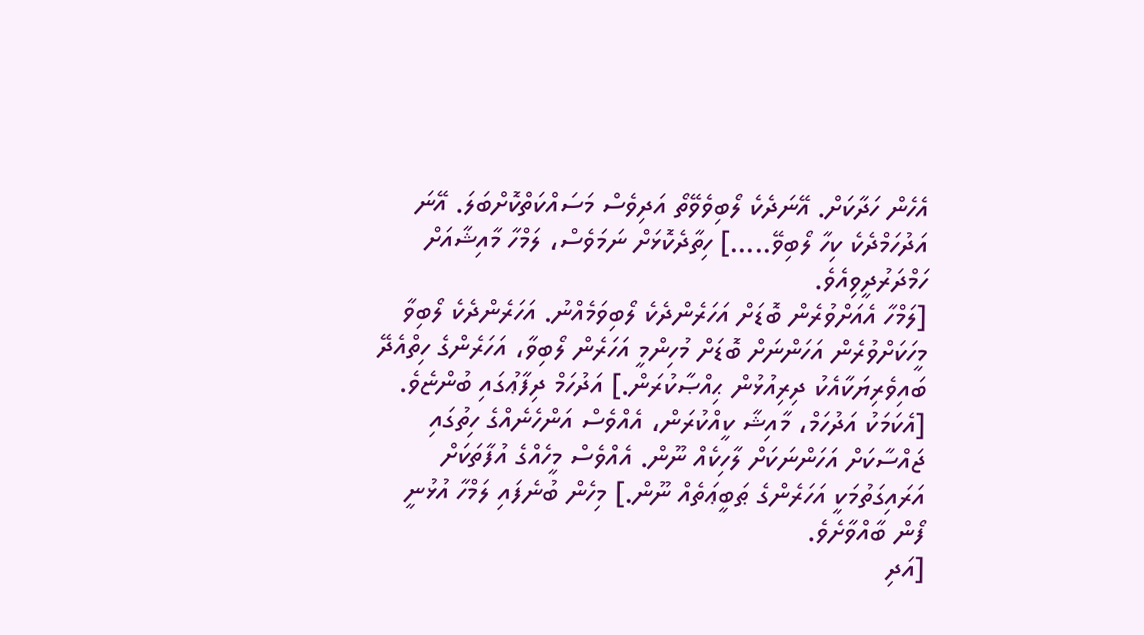އެހެން ހަދާކަށް. އޭނަދެކެ ލޯބިވެވޭތޯ އަދިވެސް މަސައްކަތްކޮށްބަލަ. އޭނަ އަދުހަމްދެކެ ކިހާ ލޯބިވޭ.....] ހިތާދެކޮޅަށް ނަމަވެސް، ލަމްހާ މާއިޝާއަށް ހަމްދަރުދީވިއެވެ.
[ލަމްހާ އެއަށްވުރެން ބޮޑަށް އަހަރެންދެކެ ލޯބިވަމެއްނު. އަހަރެންދެކެ ލޯބިވާ މީހަކަށްވުރެން އަހަންނަށް ބޮޑަށް މުހިންމީ އަހަރެން ލޯބިވާ، އަހަރެންގެ ހިތްއެދޭ ބައިވެރިޔަކާއެކު ދިރިއުޅުން ޙިއްޞާކުރަން.] އަދުހަމް ދިފާޢުގައި ބުންޏެވެ.
[އެކަމަކު އަދުހަމް، މާއިޝާ ކީއްކުރަން، އެއްވެސް އަންހެނެއްގެ ހިތުގައި ޖައްސާކަށް އަހަންނަކަށް ލާހިކެއް ނޫން. އެއްވެސް މީހެއްގެ އުފާތަކަށް އަރައިގަތުމަކީ އަހަރެންގެ ޠަބީޢަތެއް ނޫން.] މިހެން ބުނެފައި ލަމްހާ އުޅުނީ ފޯން ބާއްވާށެވެ.
[އަދި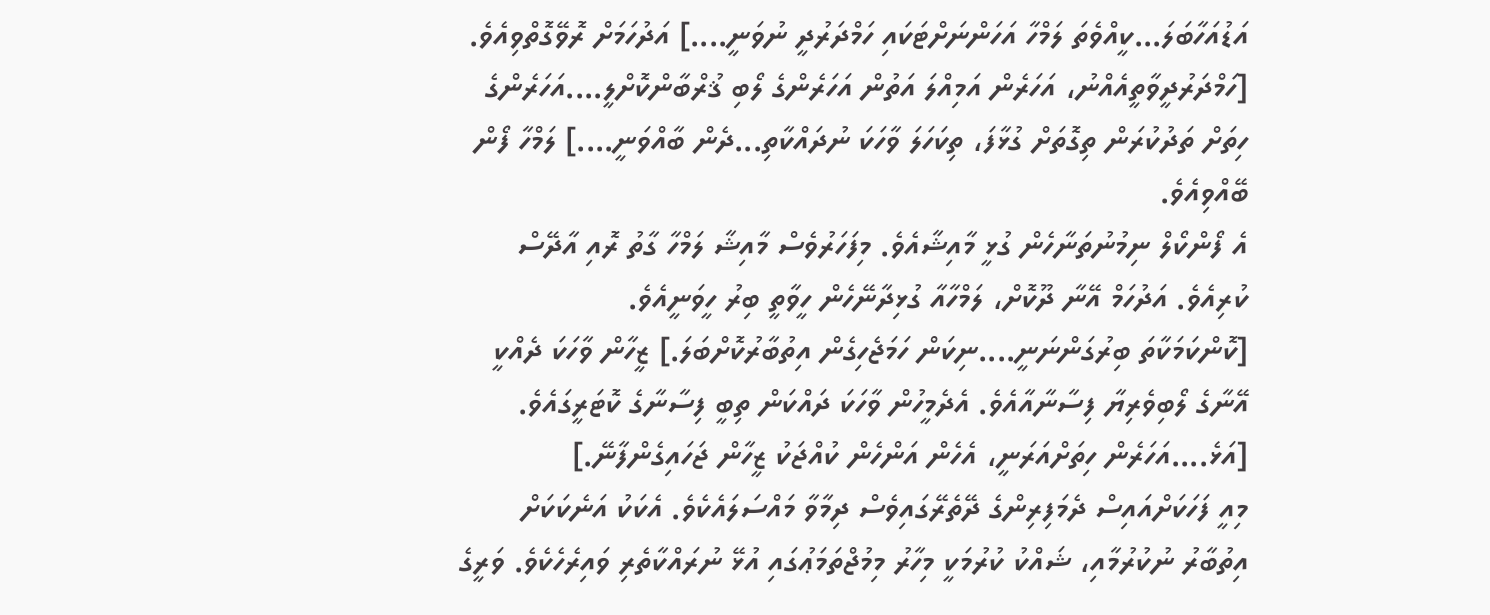އަޑުއަހާބަލަ...ކީއްވެތަ ލަމްހާ އަހަންނަށްޓަކައި ހަމްދަރުދީ ނުވަނީ....] އަދުހަމަށް ރޮވޭގޮތްވިއެވެ.
[ހަމްދަރުދީވާތީއެއްނު، އަހަރެން އަމިއްލަ އަތުން އަހަރެންގެ ލޯބި ޤުރްބާންކޮށްލީ....އަހަރެންގެ ހިތަށް ތަދުކުރަން ތިގޮތަށް ގުޅާފަ، ތިކަހަލަ ވާހަކަ ނުދައްކާތި...ދެން ބާއްވަނީ....] ލަމްހާ ފޯން ބޭއްވިއެވެ.
އެ ފޯންކޯލް ނިމުނުތަނާހެން ގުޅީ މާއިޝާއެވެ. މިފަހަރުވެސް މާއިޝާ ލަމްހާ ގާތު ރޮއި އާދޭސް ކުރިއެވެ. އަދުހަމް އޭނާ ދޫކޮށް، ލަމްހާއާ ގުޅިދާނޭހެން ހީވާތީ ބިރު ހީވަނީއެވެ.
[ކޮންކަމަކާތަ ބިރުގަންނަނީ....ނިކަން ހަމަޖެހިގެން އިތުބާރުކޮށްބަލަ.] ޒީހާން ވާހަކަ ދެއްކީ އޭނާގެ ލޯބިވެރިޔާ ފިސާނާއާއެވެ. އެދެމީހުން ވާހަކަ ދައްކަން ތިބީ ފިސާނާގެ ކޮޓަރީގައެވެ.
[އަޅެ....އަހަރެން ހިތަށްއަރަނީ، އެހެން އަންހެން ކުއްޖަކު ޒީހާން ޖަހައިގެންފާނޭ.]
މިއީ ފަހަކަށްއައިސް ދެމަފިރިންގެ ދޭތެރޭގައިވެސް ދިމާވާ މައްސަލައެކެވެ. އެކަކު އަނެކަކަށް އިތުބާރު ނުކުރުމާއި، ޝައްކު ކުރުމަކީ މިހާރު މިމުޖްތަމަޢުގައި އުޅޭ ނުރައްކާތެރި ވައިރެހެކެވެ. ވަރީގެ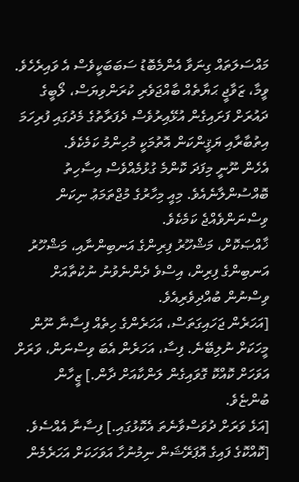މައްސަލަތައް ގިނަވާ އެންމެބޮޑު ސަބަބަކީވެސް އެ ވައިރެހެވެ.
ވީމާ، ޒަވާޖީ ޙަޔާތެއް ބާއްޖަވެރި ކުރަންވިޔަސް، ލޯބީގެ ދައުރަށް ފަށައިގެން އުޅޭއިރުވެސް ދެފަރާތުގެ މެދުގައި ފުރިހަމަ އިތުބާރާއި ޔަޤީންކަން އޮތުމަކީ މުހިންމު ކަމެކެވެ.
އެހެން ނޫނީ މިފަދަ ކޮންމެ ގުޅުމެއްވެސް އިސާހިތު ބޮއްސުންލާނެއެވެ. މިއީ މިހާރުގެ މުޖްތަމަޢު ނިކަން ވިސްނަންވެއްޖެ ކަމެކެވެ.
ޚާއްޞަކޮށް، މަޝްހޫރު ފިރިންގެ އަނބިންނާއި، މަޝްހޫރު އަނބިންގެ ފިރިން، އިސްވެ ދެންނެވުނު ނުކުތާއަށް ވިސްނުން ބުއްދިވެރިއެވެ.
[އަހަރެން ޖަހައިގަތަސް، އަހަރެންގެ ހިތެއް ފިސާނާ ނޫން މީހަކަށް ނުލިބޭނެ. ފިސާ، އަހަރެން އެބަ ވިސްނަން، ވަރަށް އަވަހަށް ކޮއްކޮ ގޮވައިގެން ލަންކާއަށް ދާން.] ޒީހާން ބުންޏެވެ.
[އަޅެ ވަރަށް ދުވަސްވާނެތަ އެކޮޅުގައި.] ފިސާނާ އެއްސެވެ.
[ކޮއްކޮގެ ފައިގެ އޮޕަރޭޝަން ނިމުނުހާ އަވަހަކަށް އަހަރެމެން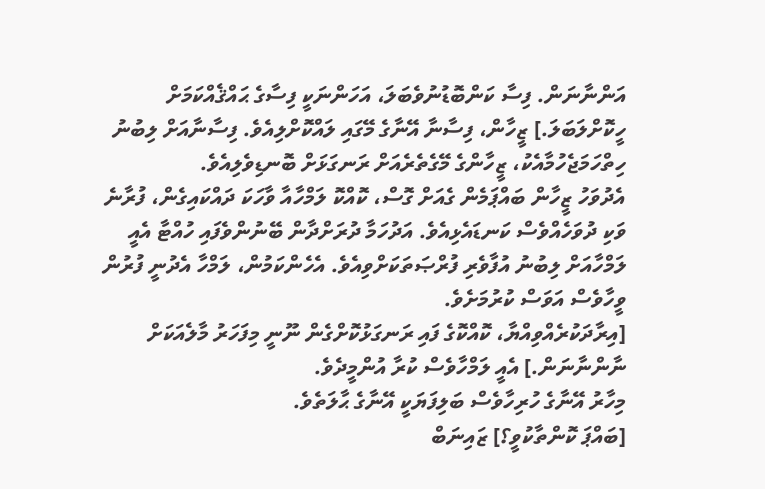އަންނާނަން. ފިސާ ކަންބޮޑުނުވެބަލަ، އަހަންނަކީ ފިސާގެ ޙައްޤެއްކަމަށް ހީކޮށްލަބަލަ.] ޒީހާން، ފިސާނާ އޭނާގެ މޭގައި ލައްކޮށްލިއެވެ. ފިސާނާއަށް ލިބުނު ހިތްހަމަޖެހުމާއެކު، ޒީހާންގެ މޭގެތެރެއަށް ރަނގަޅަށް ބޮނޑިވެލިއެވެ.
އެދުވަހު ޒީހާން ބައްޕަމެން ގެއަށް ގޮސް، ކޮއްކޮ ލަމްހާއާ ވާހަކަ ދައްކައިގެން، ފުރާނެ ވަކި ދުވަހެއްވެސް ކަނޑައެޅިއެވެ. އަދުހަމާ ދުރަށްދާން ބޭނުންވެފައި ހުއްޓާ އެއީ ލަމްހާއަށް ލިބުނު އުފާވެރި ފުރްޞަތަކަށްވިއެވެ. އެހެންކަމުން، ލަމްހާ އެދުނީ ފުރުން ވީހާވެސް އަވަސް ކުރުމަށެވެ.
[އިރާދަކުރެއްވިއްޔާ، ކޮއްކޮގެ ފައި ރަނގަޅުކޮށްގެން ނޫނީ މިފަހަރު މާލެއަކަށް ނާންނާނަން.] އެއީ ލަމްހާވެސް ކުރާ އުންމީދެވެ.
މިހާރު އޭނާގެ ހުރިހާވެސް ބަލިފަޔަކީ އޭނާގެ ޙާލަތެވެ.
[ބައްޕަ ކޮންތާކުވީ؟] ޒައިނަބް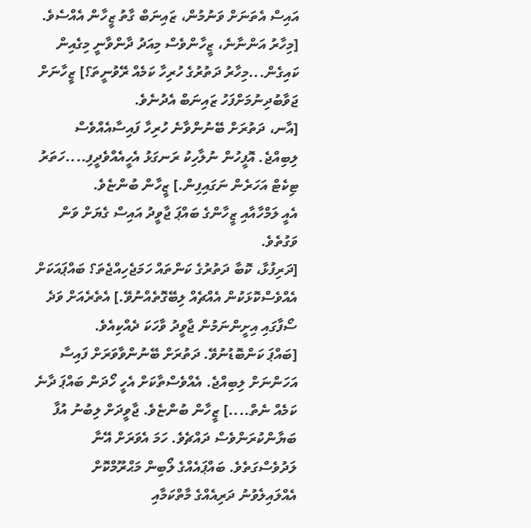އައިސް އެތަނަށް ވަނުމުން، ޒައިނަބް ގާތު ޒީހާން އެއްސެވެ.
[މިހާރު އަންނާނެ، ޒީހާންވެސް މިއަދު ދާންވާނީ މިގެއިން ކައިގެން...މިހާރު ދަތުރުގެ ހުރިހާ ކަމެއް ރޭވުނީތަ؟] ޒީހާނަށް ޖަވާބުދިނުމަށްފަހު ޒައިނަބް އެދުނެވެ.
[އާނ، ދަތުރަށް ބޭނުންވާނެ ހުރިހާ ފައިސާއެއްވެސް ލިބިއްޖެ. އޮފީހުން ނުލާހިކު ރަނގަޅު އެހީއެއްވެދީފި....ހަތަރު ޓިކެޓް އަހަރެން ނަގައިފިން.] ޒީހާން ބުންޏެވެ.
އެއީ ލަމްހާއާއި ޒީހާންގެ ބައްޕަ ޖާވީދު އައިސް ގެޔަށް ވަން ވަގުތެވެ.
[ދަރިފުޅާ، ކޮބާ ދަތުރުގެ ކަންތައް ހަމަޖެހިއްޖެތަ؟ ބައްޕައަކަށް އެއްވެސްކޮޅަކުން އެއްޗެއް ލިބޭގޮތެއްނުވޭ.] އެތެރެއަށް ވަދެ ސޯފާގައި އިށީންނަމުން ޖާވީދު ވާހަކަ ދެއްކިއެވެ.
[ބައްޕަ ކަންބޮޑުނުވޭ. ދަތުރަށް ބޭނުންވާވަރަށް ފައިސާ އަހަންނަށް ލިބިއްޖެ. އެއްވެސްތާކަށް އެހީ ހޯދަން ބައްޕަ ދާނެ ކަމެއް ނެތް....] ޒީހާން ބުންޏެވެ. ޖާވީދަށް ލިބުނު އުފާ ބަޔާންކުރަންވެސް ދައްޗެވެ. ހަމަ އެވަރަށް އޭނާ ލަދުވެސްގަތެވެ. ބައްޕައެއްގެ ލޯބިން މަޙްރޫމްކޮށް އެއްލައިލެވުނު ދަރިއެއްގެ މާތްކަމާއި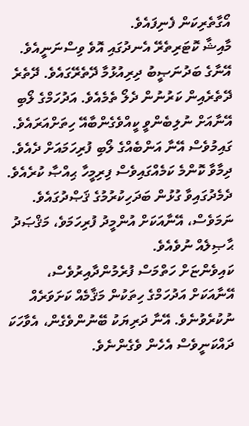އޯގާތެރިކަން ފެނިފައެވެ.
މާއިޝާ ކޮޓަރިތެރޭ އެނދުގައި އޮވެ ވިސްނަނީއެވެ. އޭނާގެ ބަދުނަޞީބު ދިރިއުޅުމާ ދޭތެރޭގައެވެ. ދޭތެރެ ދޭތެރެއިން ކަރުނުން ދެލޯ ތެމެއެވެ. އަދުހަމްގެ ލޯބި އޭނާއަށް ނުލިބެންވީ ކީއްވެގެންބާއޭ ހިތަށްއަރައެވެ. ގައިމުވެސް އޭނާ އަންބެއްގެ ލޯބި ފުރިހަމައަށް ދެއެވެ. ދިމާވާ ކޮންމެ ކަމެއްގައިވެސް ފިރިމީހާ ޙިއްޞާ ކުރެއެވެ. ދެމެދުގައިވާ ގުޅުން ބަދަހިކުރުމުގެ ޤަޞްދުގައެވެ. ނަމަވެސް، އޭނާއަކަށް އުންމީދު ފުރިހަމަވެ، މަޤްޞަދު ޙާޞިލެއް ނުވެއެވެ.
ކައިވެންޏަށް ހަތްމަސް ފުރެމުންދާއިރުވެސް، އޭނާއަކަށް އަދުހަމްގެ ހިތަކުން މަޤާމެއް ކަށަވަރެއް ނުކުރެވުނެވެ. އޭނާ ދަރިޔަކު ބޭނުންވެގެން، އެވާހަކަ ދައްކަނީވެސް އެހެން ވެގެންނެވެ.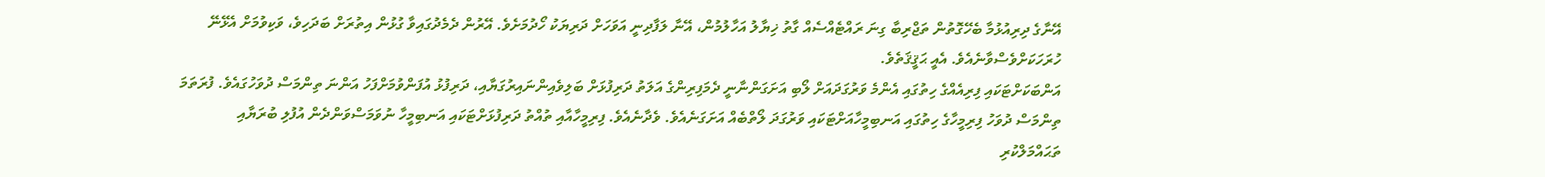އޭނާގެ ދިރިއުޅުމާ ބެހޭގޮތުން ތަޖްރިބާ ގިނަ ރައްޓެއްސެއް ގާތު ޚިޔާލު އަހާލުމުން، އޭނާ ލަފާދިނީ އަވަހަށް ދަރިޔަކު ހޯދުމަށެވެ. އޭރުން ދެމެދުގައިވާ ގުޅުން އިތުރަށް ބަދަހިވެ، ވަކިވުމަށް އެޅޭނޭ ހުރަހަކަށްވެސްވާނެއެވެ. އެއީ ޙަޤީޤަތެވެ.
އަންބަކަށްޓަކައި ފިރިއެއްގެ ހިތުގައި އެންމެ ވަރުގަދައަށް ލޯބި އަށަގަންނާނީ ދެމަފިރިންގެ އަލަތު ދަރިފުޅަށް ބަލިވެއިންނައިރުގަޔާއި، ދަރިފުޅު އުފަންވުމަށްފަހު އަންނަ ތިންމަސް ދުވަހުގައެވެ. ފުރަތަމަ ތިންމަސް ދުވަހު ފިރިމީހާގެ ހިތުގައި އަނބިމީހާއަށްޓަކައި ވަރުގަދަ ލޯތްބެއް އަށަގަނެއެވެ. ވެދާނެއެވެ. ފިރިމީހާއާއި ތުއްތު ދަރިފުޅަށްޓަކައި އަނބިމީހާ ނުވަމަސްވަންދެން އުފުލި ބުރަޔާއި ތަޙައްމަލްކުރި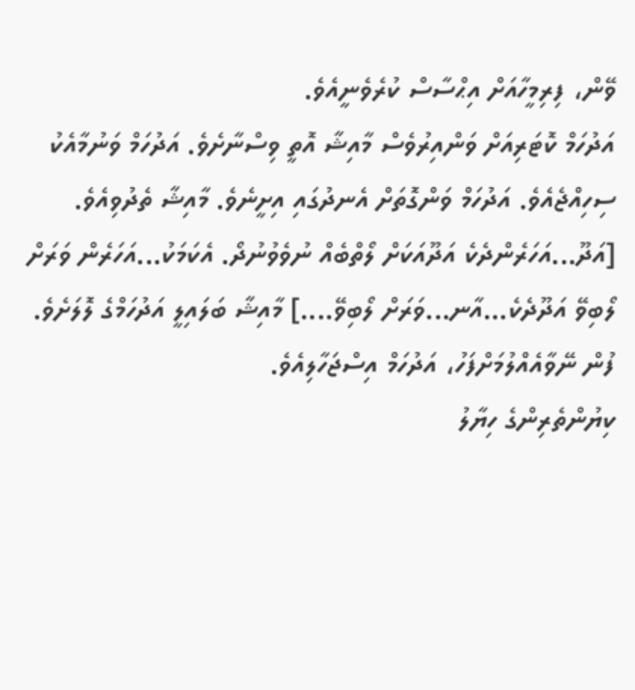ވޭން، ފިރިމީހާއަށް އިޙްސާސް ކުރެވެނީއެވެ.
އަދުހަމް ކޮޓަރިއަށް ވަންއިރުވެސް މާއިޝާ އޮތީ ވިސްނާށެވެ. އަދުހަމް ވަނުމާއެކު ސިހިއްޖެއެވެ. އަދުހަމް ވަންގޮތަށް އެނދުގައި އިށީނެވެ. މާއިޝާ ތެދުވިއެވެ.
[އަދޫ...އަހަރެންދެކެ އަދޫއަކަށް ލޯތްބެއް ނުވެވުނުދޯ. އެކަމަކު...އަހަރެން ވަރަށް ލޯބިވޭ އަދޫދެކެ...އާނ...ވަރަށް ލޯބިވޭ....] މާއިޝާ ބަލައިލީ އަދުހަމްގެ ލޮލަށެވެ. ފުން ނޭވާއެއްލުމަށްފަހު، އަދުހަމް އިސްޖަހާލިއެވެ.
ކިޔުންތެރިންގެ ހިޔާލު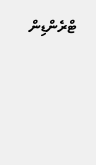ޓްރެންޑިން